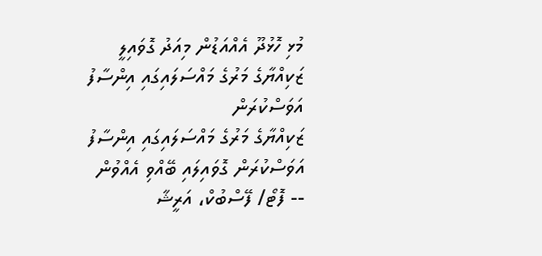މުޅި ހޮޅުދޫ އެއްއަޑުން މިއަދު ގޮވައިލީ ޒަކިއްޔާގެ މަރުގެ މައްސަލައިގައި އިންސާފު އަވަސްކުރަން
ޒަކިއްޔާގެ މަރުގެ މައްސަލައިގައި އިންސާފު އަވަސްކުރަން ގޮވައިލައި ބޭއްވި އެއްވުން -- ފޮޓޯ/ ފޭސްބުކް، އަރީޝާ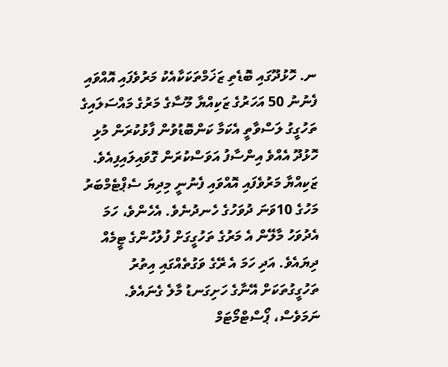ނ. ހޮޅުދޫގައި ބޮޑެތި ޒަޚަމްތަކަކާއެކު މަރުވެފައި އޮއްވައި ފެނުނު 50 އަހަރުގެ ޒަކިއްޔާ މޫސާގެ މަރުގެ މައްސަލައިގެ ތަހުގީގު ލަސްވާތީ އެކަމާ ކަންބޮޑުވުން ފާޅުކުރަން މުޅި ހޮޅުދޫ އެއްވެ އިންސާފު އަވަސްކުރަން ގޮވައިލައިފިއެވެ.
ޒަކިއްޔާ މަރުވެފައި އޮއްވައި ފެނުނީ މިދިޔަ ސެޕްޓެމްބަރު މަހުގެ 10ވަނަ ދުވަހުގެ ހެނދުނެވެ. އެހެންވެ، ހަމަ އެދުވަހު މާލޭން އެ މަރުގެ ތަހުގީގަށް ފުލުހުންގެ ޓީމެއް ދިޔައެވެ. އަދި ހަމަ އެ ރޭގެ ވަގުތެއްގައި އިތުރު ތަހުގީގުތަކަށް އޭނާގެ ހަށިގަނޑު މާލެ ގެނައެވެ. ނަމަވެސް، ޕޯސްޓްމޯޓަމް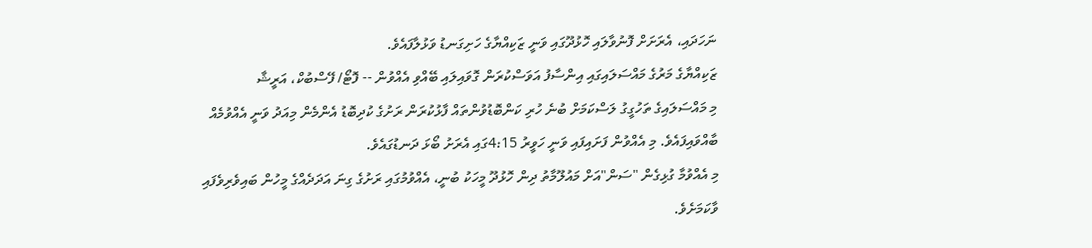ނަހަދައި، އެރަށަށް ފޮނުވާލައި ހޮޅުދޫގައި ވަނީ ޒަކިއްޔާގެ ހަށިގަނޑު ވަޅުލާފައެވެ.
ޒަކިއްޔާގެ މަރުގެ މައްސަލައިގައި އިންސާފު އަވަސްކުރަން ގޮވައިލައި ބޭއްވި އެއްވުން -- ފޮޓޯ/ ފޭސްބުކް، އަރީޝާ
މި މައްސަލައިގެ ތަހުގީގު ލަސްކަމަށް ބުނެ ހުރި ކަންބޮޑުވުންތައް ފާޅުކުރަން ރަށުގެ ކުދިބޮޑު އެންމެން މިއަދު ވަނީ އެއްވުމެއް ބާއްވައިފައެވެ. މި އެއްވުން ފަށައިފައި ވަނީ ހަވީރު 4:15ގައި އެރަށު ބޯޅަ ދަނޑުގައެވެ.
މި އެއްވުމާ ގުޅިގެން "ސަން"އަށް މައުލޫމާތު ދިން ހޮޅުދޫ މީހަކު ބުނީ، އެއްވުމުގައި ރަށުގެ ގިނަ އަދަދެއްގެ މީހުން ބައިވެރިވެފައި ވާކަމަށެވެ.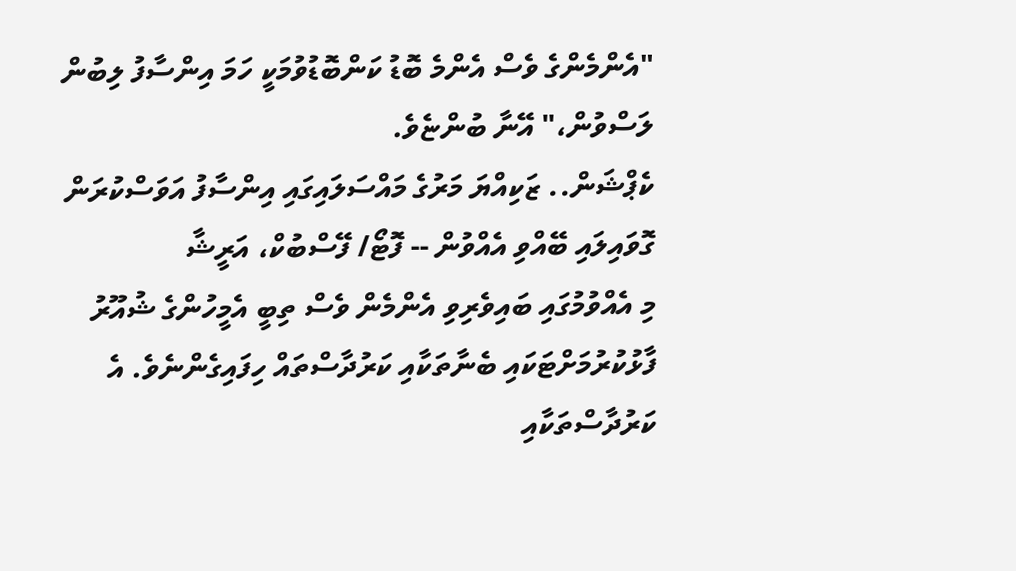"އެންމެންގެ ވެސް އެންމެ ބޮޑު ކަންބޮޑުވުމަކީ ހަމަ އިންސާފު ލިބުން ލަސްވުން،" އޭނާ ބުންޏެވެ.
ކެޕްޝަން.. ޒަކިއްޔަ މަރުގެ މައްސަލައިގައި އިންސާފު އަވަސްކުރަން ގޮވައިލައި ބޭއްވި އެއްވުން -- ފޮޓޯ/ ފޭސްބުކް، އަރީޝާ
މި އެއްވުމުގައި ބައިވެރިވި އެންމެން ވެސް ތިބީ އެމީހުންގެ ޝުއޫރު ފާޅުކުރުމަށްޓަކައި ބެނާތަކާއި ކަރުދާސްތައް ހިފައިގެންނެވެ. އެ ކަރުދާސްތަކާއި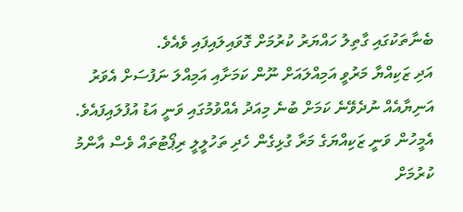ބެނާތަކުގައި ގާތިލު ހައްޔަރު ކުރުމަށް ގޮވައިލައިފައި ވެއެވެ.
އަދި ޒަކިއްޔާ މަރުވީ އަމިއްލައަށް ނޫން ކަމަށާއި އަމިއްލަ ނަފުސަށް އެވަރު އަނިޔާއެއް ނުދެވޭނެ ކަމަށް ބުނެ މިއަދު އެއްވުމުގައި ވަނީ އަޑު އުފުލައިފައެވެ. އެމީހުން ވަނީ ޒަކިއްޔަގެ މަރާ ގުޅިގެން ހެދި ތަހުލީލީ ރިޕޯޓުތައް ވެސް އާންމު ކުރުމަށް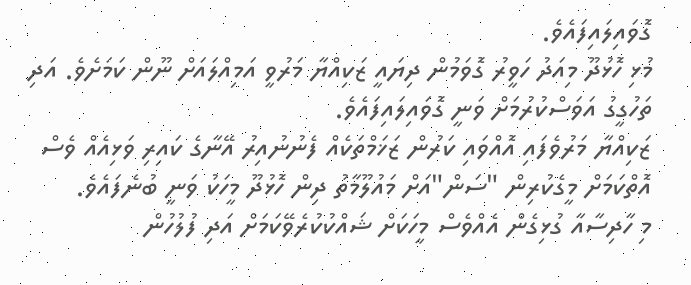ގޮވައިލައިފައެވެ.
މުޅި ހޮޅުދޫ މިއަދު ހަވީރު ގޮވަމުން ދިޔައީ ޒަކިއްޔާ މަރުވީ އަމިއްލައަށް ނޫން ކަމަށެވެ. އަދި ތަހުގީގު އަވަސްކުރުމަށް ވަނީ ގޮވައިލައިފައެވެ.
ޒަކިއްޔާ މަރުވެފައި އޮއްވައި ކަރުން ޒަޚަމްތަކެއް ފެނުނުއިރު އޭނާގެ ކައިރި ވަޅިއެއް ވެސް އޮތްކަމަށް މީގެކުރިން "ސަން"އަށް މައުލޫމާތު ދިން ހޮޅުދޫ މީހަކު ވަނީ ބުނެފައެވެ.
މި ހާދިސާއާ ގުޅިގެން އެއްވެސް މީހަކަށް ޝައްކުކުރެވޭކަމަށް އަދި ފުލުހުން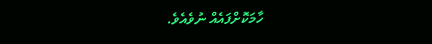ހާމަކޮށްފައެއް ނުވެއެވެ.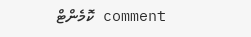comment ކޮމެންޓް